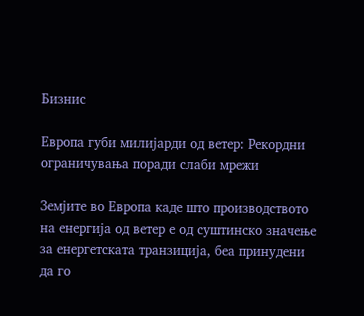Бизнис

Европа губи милијарди од ветер: Рекордни ограничувања поради слаби мрежи

Земјите во Европа каде што производството на енергија од ветер е од суштинско значење за енергетската транзиција, беа принудени да го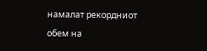намалат рекордниот обем на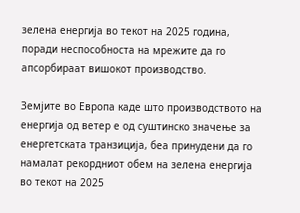зелена енергија во текот на 2025 година, поради неспособноста на мрежите да го апсорбираат вишокот производство.

Земјите во Европа каде што производството на енергија од ветер е од суштинско значење за енергетската транзиција, беа принудени да го намалат рекордниот обем на зелена енергија во текот на 2025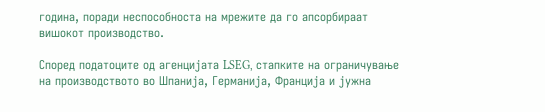година, поради неспособноста на мрежите да го апсорбираат вишокот производство.

Според податоците од агенцијата LSEG, стапките на ограничување на производството во Шпанија, Германија, Франција и јужна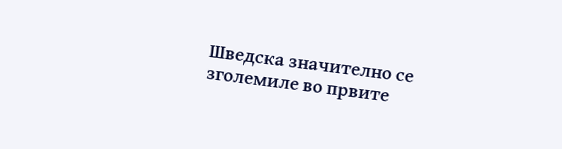Шведска значително се зголемиле во првите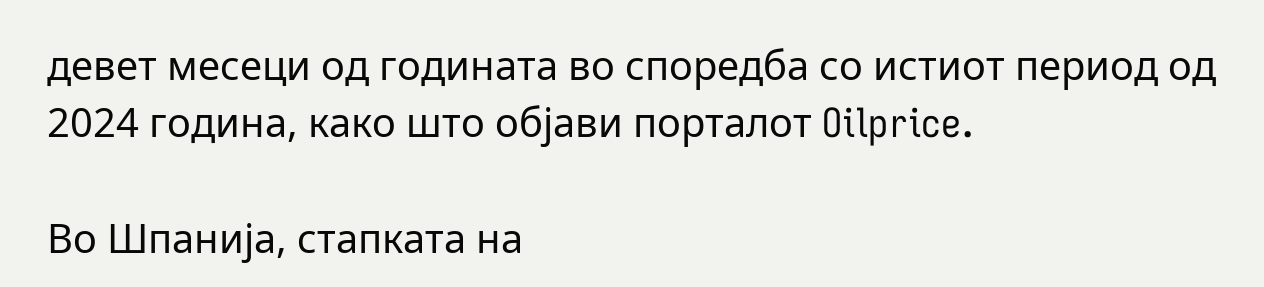девет месеци од годината во споредба со истиот период од 2024 година, како што објави порталот Oilprice.

Во Шпанија, стапката на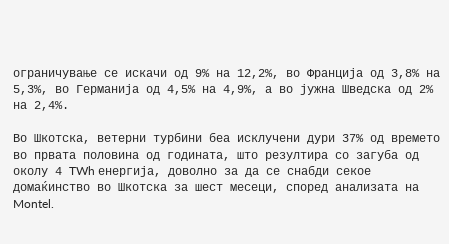ограничување се искачи од 9% на 12,2%, во Франција од 3,8% на 5,3%, во Германија од 4,5% на 4,9%, а во јужна Шведска од 2% на 2,4%.

Во Шкотска, ветерни турбини беа исклучени дури 37% од времето во првата половина од годината, што резултира со загуба од околу 4 TWh енергија, доволно за да се снабди секое домаќинство во Шкотска за шест месеци, според анализата на Montel.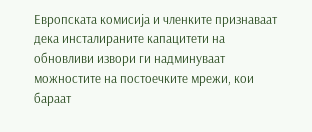Европската комисија и членките признаваат дека инсталираните капацитети на обновливи извори ги надминуваат можностите на постоечките мрежи, кои бараат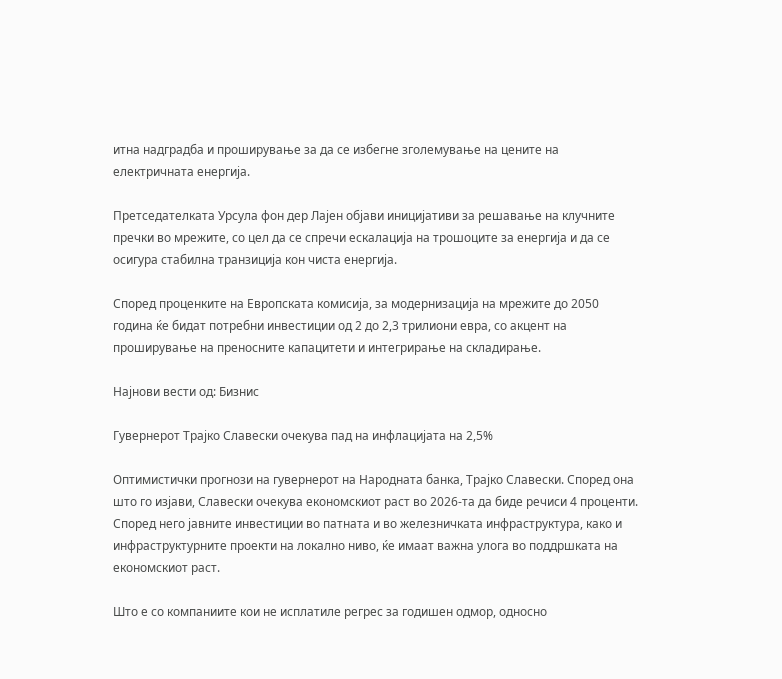итна надградба и проширување за да се избегне зголемување на цените на електричната енергија.

Претседателката Урсула фон дер Лајен објави иницијативи за решавање на клучните пречки во мрежите, со цел да се спречи ескалација на трошоците за енергија и да се осигура стабилна транзиција кон чиста енергија.

Според проценките на Европската комисија, за модернизација на мрежите до 2050 година ќе бидат потребни инвестиции од 2 до 2,3 трилиони евра, со акцент на проширување на преносните капацитети и интегрирање на складирање.

Најнови вести од: Бизнис

Гувернерот Трајко Славески очекува пад на инфлацијата на 2,5%

Оптимистички прогнози на гувернерот на Народната банка, Трајко Славески. Според она што го изјави, Славески очекува економскиот раст во 2026-та да биде речиси 4 проценти. Според него јавните инвестиции во патната и во железничката инфраструктура, како и инфраструктурните проекти на локално ниво, ќе имаат важна улога во поддршката на економскиот раст.

Што е со компаниите кои не исплатиле регрес за годишен одмор, односно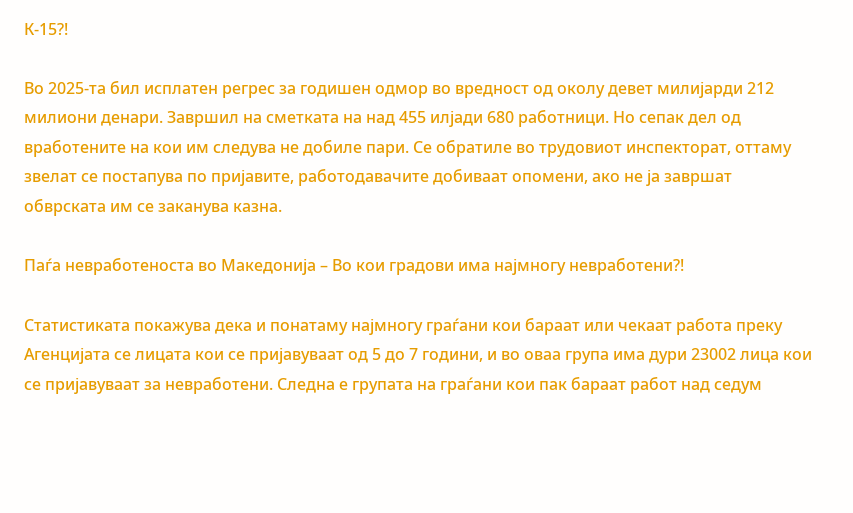К-15?!

Во 2025-та бил исплатен регрес за годишен одмор во вредност од околу девет милијарди 212 милиони денари. Завршил на сметката на над 455 илјади 680 работници. Но сепак дел од вработените на кои им следува не добиле пари. Се обратиле во трудовиот инспекторат, оттаму звелат се постапува по пријавите, работодавачите добиваат опомени, ако не ја завршат обврската им се заканува казна.

Паѓа невработеноста во Македонија – Во кои градови има најмногу невработени?!

Статистиката покажува дека и понатаму најмногу граѓани кои бараат или чекаат работа преку Агенцијата се лицата кои се пријавуваат од 5 до 7 години, и во оваа група има дури 23002 лица кои се пријавуваат за невработени. Следна е групата на граѓани кои пак бараат работ над седум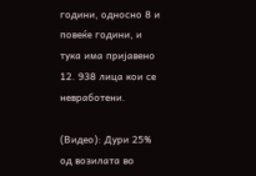години, односно 8 и повеќе години, и тука има пријавено 12. 938 лица кои се невработени.

(Видео): Дури 25% од возилата во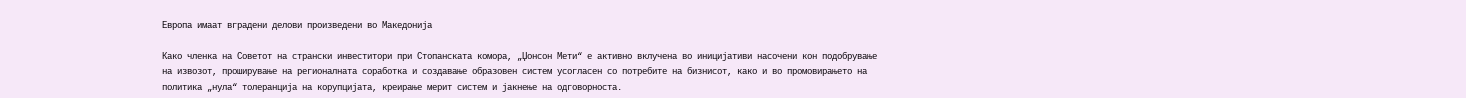Европа имаат вградени делови произведени во Македонија

Како членка на Советот на странски инвеститори при Стопанската комора, „Џонсон Мети“ е активно вклучена во иницијативи насочени кон подобрување на извозот, проширување на регионалната соработка и создавање образовен систем усогласен со потребите на бизнисот, како и во промовирањето на политика „нула“ толеранција на корупцијата, креирање мерит систем и јакнење на одговорноста.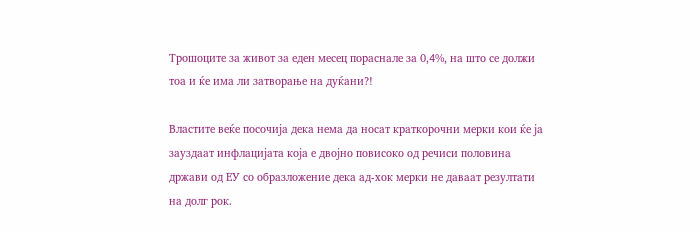Трошоците за живот за еден месец пораснале за 0,4%, на што се должи тоа и ќе има ли затворање на дуќани?!

Властите веќе посочија дека нема да носат краткорочни мерки кои ќе ја зауздаат инфлацијата која е двојно повисоко од речиси половина држави од ЕУ со образложение дека ад-хок мерки не даваат резултати на долг рок.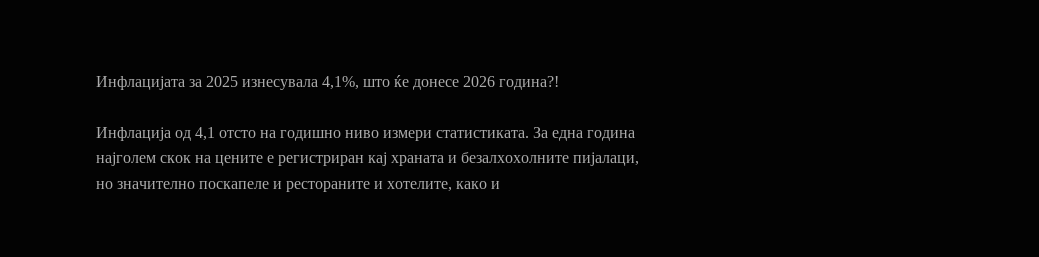Инфлацијата за 2025 изнесувала 4,1%, што ќе донесе 2026 година?!

Инфлација од 4,1 отсто на годишно ниво измери статистиката. За една година најголем скок на цените е регистриран кај храната и безалхохолните пијалаци, но значително поскапеле и рестораните и хотелите, како и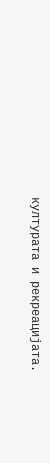културата и рекреацијата.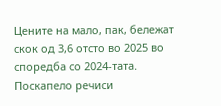Цените на мало, пак, бележат скок од 3,6 отсто во 2025 во споредба со 2024-тата. Поскапело речиси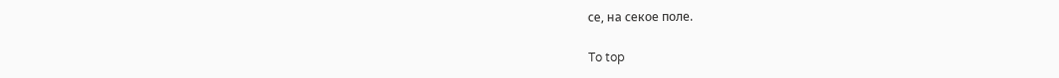се, на секое поле.

To top